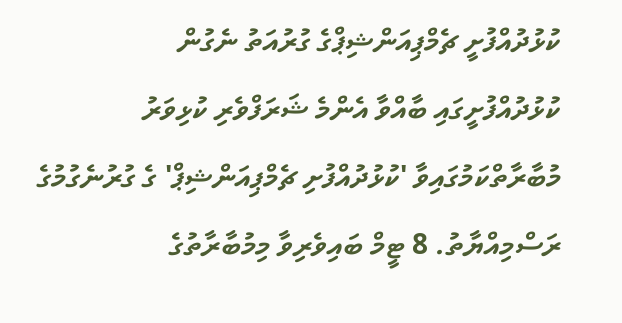ކުޅުދުއްފުށީ ޗެމްޕިއަންޝިޕްގެ ގުރުއަތު ނެގުން
ކުޅުދުއްފުށީގައި ބާއްވާ އެންމެ ޝަރަފްވެރި ކުޅިވަރު މުބާރާތްކަމުގައިވާ 'ކުޅުދުއްފުށި ޗެމްޕިއަންޝިޕް' ގެ ގުރުނެގުމުގެ ރަސްމިއްޔާތު. 8 ޓީމް ބައިވެރިވާ މިމުބާރާތުގެ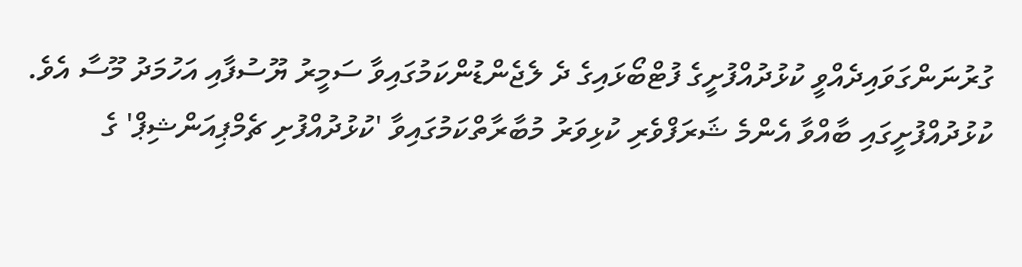ގުރުނަންގަވައިދެއްވީ ކުޅުދުއްފުށީގެ ފުޓްބޯޅައިގެ ދެ ލެޖެންޑުންކަމުގައިވާ ސަމީރު ޔޫސުފާއި އަހުމަދު މޫސާ އެވެ.
ކުޅުދުއްފުށީގައި ބާއްވާ އެންމެ ޝަރަފްވެރި ކުޅިވަރު މުބާރާތްކަމުގައިވާ 'ކުޅުދުއްފުށި ޗެމްޕިއަންޝިޕް' ގެ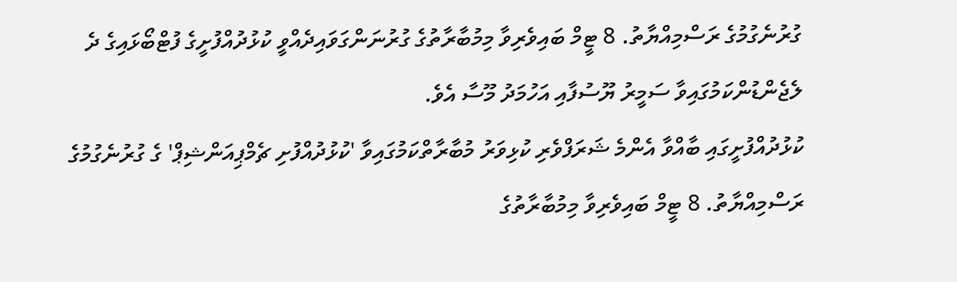ގުރުނެގުމުގެ ރަސްމިއްޔާތު. 8 ޓީމް ބައިވެރިވާ މިމުބާރާތުގެ ގުރުނަންގަވައިދެއްވީ ކުޅުދުއްފުށީގެ ފުޓްބޯޅައިގެ ދެ ލެޖެންޑުންކަމުގައިވާ ސަމީރު ޔޫސުފާއި އަހުމަދު މޫސާ އެވެ.
ކުޅުދުއްފުށީގައި ބާއްވާ އެންމެ ޝަރަފްވެރި ކުޅިވަރު މުބާރާތްކަމުގައިވާ 'ކުޅުދުއްފުށި ޗެމްޕިއަންޝިޕް' ގެ ގުރުނެގުމުގެ ރަސްމިއްޔާތު. 8 ޓީމް ބައިވެރިވާ މިމުބާރާތުގެ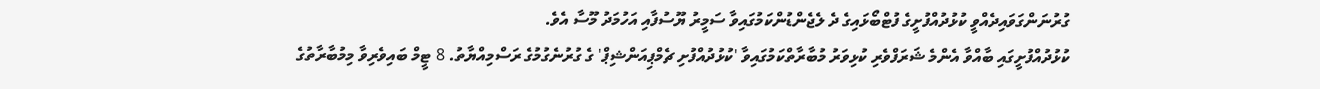ގުރުނަންގަވައިދެއްވީ ކުޅުދުއްފުށީގެ ފުޓްބޯޅައިގެ ދެ ލެޖެންޑުންކަމުގައިވާ ސަމީރު ޔޫސުފާއި އަހުމަދު މޫސާ އެވެ.
ކުޅުދުއްފުށީގައި ބާއްވާ އެންމެ ޝަރަފްވެރި ކުޅިވަރު މުބާރާތްކަމުގައިވާ 'ކުޅުދުއްފުށި ޗެމްޕިއަންޝިޕް' ގެ ގުރުނެގުމުގެ ރަސްމިއްޔާތު. 8 ޓީމް ބައިވެރިވާ މިމުބާރާތުގެ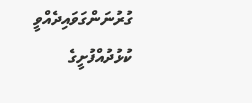ގުރުނަންގަވައިދެއްވީ ކުޅުދުއްފުށީގެ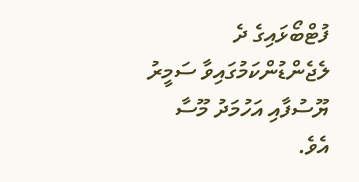ފުޓްބޯޅައިގެ ދެ ލެޖެންޑުންކަމުގައިވާ ސަމީރު ޔޫސުފާއި އަހުމަދު މޫސާ އެވެ.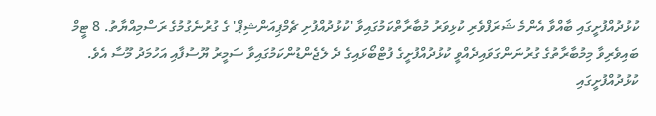ކުޅުދުއްފުށީގައި ބާއްވާ އެންމެ ޝަރަފްވެރި ކުޅިވަރު މުބާރާތްކަމުގައިވާ 'ކުޅުދުއްފުށި ޗެމްޕިއަންޝިޕް' ގެ ގުރުނެގުމުގެ ރަސްމިއްޔާތު. 8 ޓީމް ބައިވެރިވާ މިމުބާރާތުގެ ގުރުނަންގަވައިދެއްވީ ކުޅުދުއްފުށީގެ ފުޓްބޯޅައިގެ ދެ ލެޖެންޑުންކަމުގައިވާ ސަމީރު ޔޫސުފާއި އަހުމަދު މޫސާ އެވެ.
ކުޅުދުއްފުށީގައި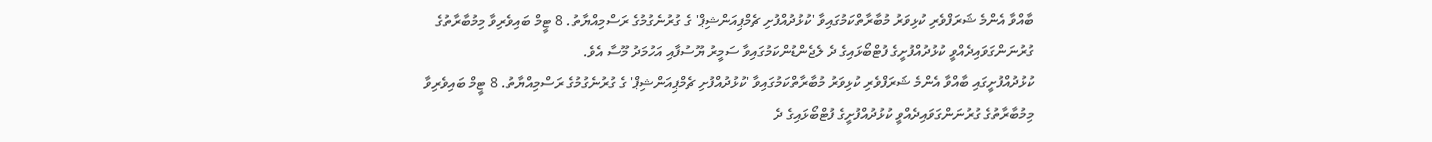ބާއްވާ އެންމެ ޝަރަފްވެރި ކުޅިވަރު މުބާރާތްކަމުގައިވާ 'ކުޅުދުއްފުށި ޗެމްޕިއަންޝިޕް' ގެ ގުރުނެގުމުގެ ރަސްމިއްޔާތު. 8 ޓީމް ބައިވެރިވާ މިމުބާރާތުގެ ގުރުނަންގަވައިދެއްވީ ކުޅުދުއްފުށީގެ ފުޓްބޯޅައިގެ ދެ ލެޖެންޑުންކަމުގައިވާ ސަމީރު ޔޫސުފާއި އަހުމަދު މޫސާ އެވެ.
ކުޅުދުއްފުށީގައި ބާއްވާ އެންމެ ޝަރަފްވެރި ކުޅިވަރު މުބާރާތްކަމުގައިވާ 'ކުޅުދުއްފުށި ޗެމްޕިއަންޝިޕް' ގެ ގުރުނެގުމުގެ ރަސްމިއްޔާތު. 8 ޓީމް ބައިވެރިވާ މިމުބާރާތުގެ ގުރުނަންގަވައިދެއްވީ ކުޅުދުއްފުށީގެ ފުޓްބޯޅައިގެ ދެ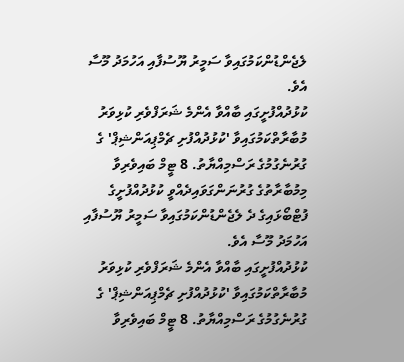ލެޖެންޑުންކަމުގައިވާ ސަމީރު ޔޫސުފާއި އަހުމަދު މޫސާ އެވެ.
ކުޅުދުއްފުށީގައި ބާއްވާ އެންމެ ޝަރަފްވެރި ކުޅިވަރު މުބާރާތްކަމުގައިވާ 'ކުޅުދުއްފުށި ޗެމްޕިއަންޝިޕް' ގެ ގުރުނެގުމުގެ ރަސްމިއްޔާތު. 8 ޓީމް ބައިވެރިވާ މިމުބާރާތުގެ ގުރުނަންގަވައިދެއްވީ ކުޅުދުއްފުށީގެ ފުޓްބޯޅައިގެ ދެ ލެޖެންޑުންކަމުގައިވާ ސަމީރު ޔޫސުފާއި އަހުމަދު މޫސާ އެވެ.
ކުޅުދުއްފުށީގައި ބާއްވާ އެންމެ ޝަރަފްވެރި ކުޅިވަރު މުބާރާތްކަމުގައިވާ 'ކުޅުދުއްފުށި ޗެމްޕިއަންޝިޕް' ގެ ގުރުނެގުމުގެ ރަސްމިއްޔާތު. 8 ޓީމް ބައިވެރިވާ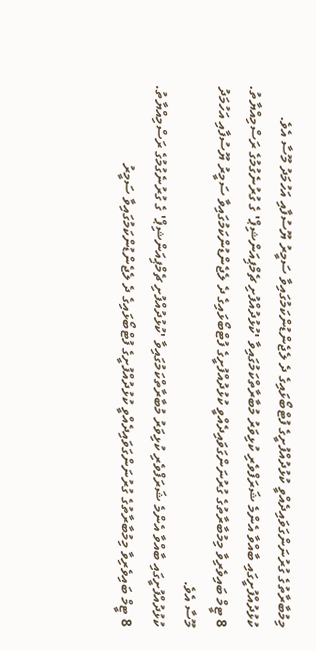މިމުބާރާތުގެ ގުރުނަންގަވައިދެއްވީ ކުޅުދުއްފުށީގެ ފުޓްބޯޅައިގެ ދެ ލެޖެންޑުންކަމުގައިވާ ސަމީރު ޔޫސުފާއި އަހުމަދު މޫސާ އެވެ.
ކުޅުދުއްފުށީގައި ބާއްވާ އެންމެ ޝަރަފްވެރި ކުޅިވަރު މުބާރާތްކަމުގައިވާ 'ކުޅުދުއްފުށި ޗެމްޕިއަންޝިޕް' ގެ ގުރުނެގުމުގެ ރަސްމިއްޔާތު. 8 ޓީމް ބައިވެރިވާ މިމުބާރާތުގެ ގުރުނަންގަވައިދެއްވީ ކުޅުދުއްފުށީގެ ފުޓްބޯޅައިގެ ދެ ލެޖެންޑުންކަމުގައިވާ ސަމީރު ޔޫސުފާއި އަހުމަދު މޫސާ އެވެ.
ކުޅުދުއްފުށީގައި ބާއްވާ އެންމެ ޝަރަފްވެރި ކުޅިވަރު މުބާރާތްކަމުގައިވާ 'ކުޅުދުއްފުށި ޗެމްޕިއަންޝިޕް' ގެ ގުރުނެގުމުގެ ރަސްމިއްޔާތު. 8 ޓީމް ބައިވެރިވާ މިމުބާރާތުގެ ގުރުނަންގަވައިދެއްވީ ކުޅުދުއްފުށީގެ ފުޓްބޯޅައިގެ ދެ ލެޖެންޑުންކަމުގައިވާ ސަމީރު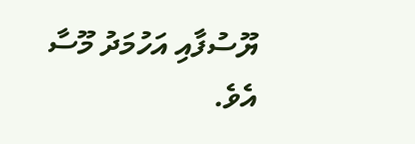ޔޫސުފާއި އަހުމަދު މޫސާ އެވެ.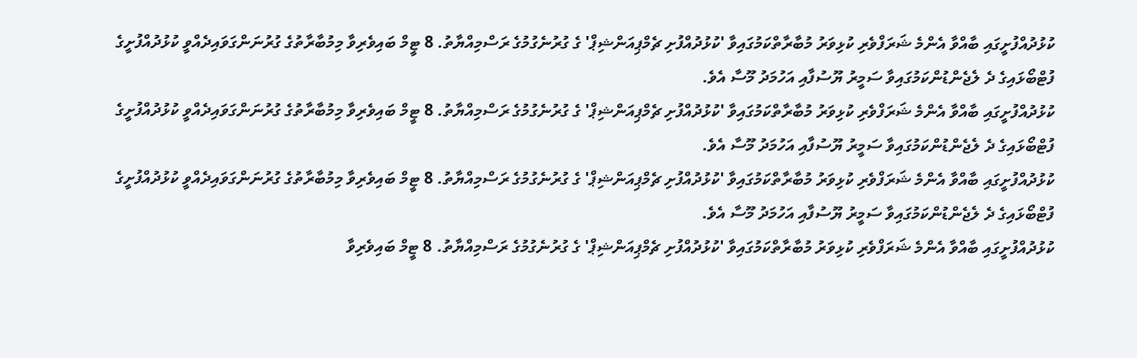ކުޅުދުއްފުށީގައި ބާއްވާ އެންމެ ޝަރަފްވެރި ކުޅިވަރު މުބާރާތްކަމުގައިވާ 'ކުޅުދުއްފުށި ޗެމްޕިއަންޝިޕް' ގެ ގުރުނެގުމުގެ ރަސްމިއްޔާތު. 8 ޓީމް ބައިވެރިވާ މިމުބާރާތުގެ ގުރުނަންގަވައިދެއްވީ ކުޅުދުއްފުށީގެ ފުޓްބޯޅައިގެ ދެ ލެޖެންޑުންކަމުގައިވާ ސަމީރު ޔޫސުފާއި އަހުމަދު މޫސާ އެވެ.
ކުޅުދުއްފުށީގައި ބާއްވާ އެންމެ ޝަރަފްވެރި ކުޅިވަރު މުބާރާތްކަމުގައިވާ 'ކުޅުދުއްފުށި ޗެމްޕިއަންޝިޕް' ގެ ގުރުނެގުމުގެ ރަސްމިއްޔާތު. 8 ޓީމް ބައިވެރިވާ މިމުބާރާތުގެ ގުރުނަންގަވައިދެއްވީ ކުޅުދުއްފުށީގެ ފުޓްބޯޅައިގެ ދެ ލެޖެންޑުންކަމުގައިވާ ސަމީރު ޔޫސުފާއި އަހުމަދު މޫސާ އެވެ.
ކުޅުދުއްފުށީގައި ބާއްވާ އެންމެ ޝަރަފްވެރި ކުޅިވަރު މުބާރާތްކަމުގައިވާ 'ކުޅުދުއްފުށި ޗެމްޕިއަންޝިޕް' ގެ ގުރުނެގުމުގެ ރަސްމިއްޔާތު. 8 ޓީމް ބައިވެރިވާ މިމުބާރާތުގެ ގުރުނަންގަވައިދެއްވީ ކުޅުދުއްފުށީގެ ފުޓްބޯޅައިގެ ދެ ލެޖެންޑުންކަމުގައިވާ ސަމީރު ޔޫސުފާއި އަހުމަދު މޫސާ އެވެ.
ކުޅުދުއްފުށީގައި ބާއްވާ އެންމެ ޝަރަފްވެރި ކުޅިވަރު މުބާރާތްކަމުގައިވާ 'ކުޅުދުއްފުށި ޗެމްޕިއަންޝިޕް' ގެ ގުރުނެގުމުގެ ރަސްމިއްޔާތު. 8 ޓީމް ބައިވެރިވާ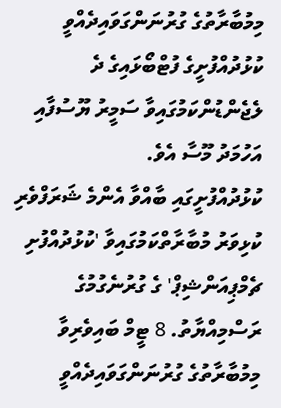މިމުބާރާތުގެ ގުރުނަންގަވައިދެއްވީ ކުޅުދުއްފުށީގެ ފުޓްބޯޅައިގެ ދެ ލެޖެންޑުންކަމުގައިވާ ސަމީރު ޔޫސުފާއި އަހުމަދު މޫސާ އެވެ.
ކުޅުދުއްފުށީގައި ބާއްވާ އެންމެ ޝަރަފްވެރި ކުޅިވަރު މުބާރާތްކަމުގައިވާ 'ކުޅުދުއްފުށި ޗެމްޕިއަންޝިޕް' ގެ ގުރުނެގުމުގެ ރަސްމިއްޔާތު. 8 ޓީމް ބައިވެރިވާ މިމުބާރާތުގެ ގުރުނަންގަވައިދެއްވީ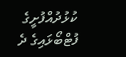ކުޅުދުއްފުށީގެ ފުޓްބޯޅައިގެ ދެ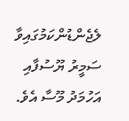ލެޖެންޑުންކަމުގައިވާ ސަމީރު ޔޫސުފާއި އަހުމަދު މޫސާ އެވެ.